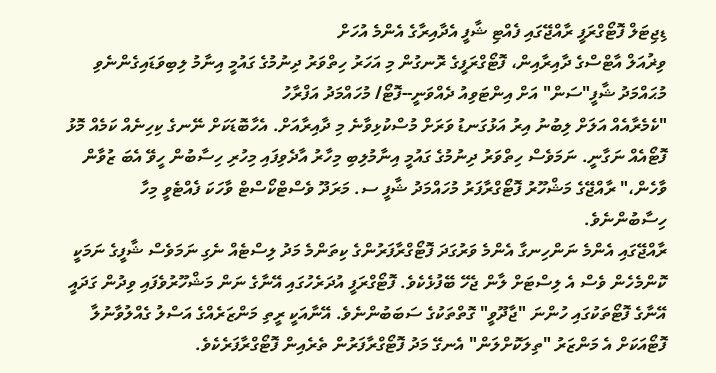ޑިޖިޓަލް ފޮޓޯގްރަފީ ރާއްޖޭގައި ފެއްޓި ޝާފީ އެދާއިރާގެ އެންމެ އުހަށް
ވިޜުއަލް އާޓްސްގެ ދާއިރާއިން، ފޮޓޯގްރަފީގެ ރޮނގުން މި އަހަރު ހިތްވަރު ދިނުމުގެ ގައުމީ އިނާމު ލިބިވަޑައިގެންނެވި މުޙައްމަދު ޝާފީ"ސަން" އަށް އިންޓަވިއު ދެއްވަނީ--ފޮޓޯ/ މުހައްމަދު އަފްރާހު
"ކެމެރާއެއް އަލަށް ލިބުނު އިރު އަޅުގަނޑު ވަރަށް މުސްކުޅިވާނެ މި ދާއިރާއަށް. އެހާބޮޑަކަށް ނޭނގެ ކިހިނެއް ކަމެއް މޮޅު ފޮޓޯއެއް ނަގާނީ. ނަމަވެސް ހިތްވަރު ދިނުމުގެ ގައުމީ އިނާމުލިބި މިހާރު އާދެވިފައި މިހުރި ހިސާބުން ހީވޭ އެބަ ޒުވާން ވާހެން،" ރާއްޖޭގެ މަޝްހޫރު ފޮޓޯގްރާފަރު މުހައްމަދު ޝާފީ ސ. މަރަދޫ ވެސްޓްކޯސްޓް ވާހަކަ ފެއްޓެވީ މިހާ ހިސާބުންނެވެ.
ރާއްޖޭގައި އެންމެ ނަންހިނގާ އެންމެ ވަރުގަދަ ފޮޓޯގްރާފަރުންގެ ކިތަންމެ މަދު ލިސްޓެއް ނެގި ނަމަވެސް ޝާފީގެ ނަމަކީ ކޮންމެހެން ވެސް އެ ލިސްޓަށް ލާން ޖެހޭ ބޭފުޅެކެވެ. ފޮޓޯގްރަފީ އުދަރެހުގައި އޭނާގެ ނަން މަޝްހޫރުވެފައި ވިދުން ގަދައީ އޭނާގެ ފޮޓޯތަކުގައި ހުންނަ "ޖާދޫވީ" ގޮތްތަކުގެ ސަބަބުންނެވެ. އޭނާއަކީ ރީތި މަންޒަރެއްގެ އަސްލު ގެއްލުވާނުލާ ފޮޓޯއަކަށް އެ މަންޒަރު "ތިލަކޮށްލަން" އެނގޭ މަދު ފޮޓޯގްރާފަރުން ތެރެއިން ފޮޓޯގްރާފަރެކެވެ.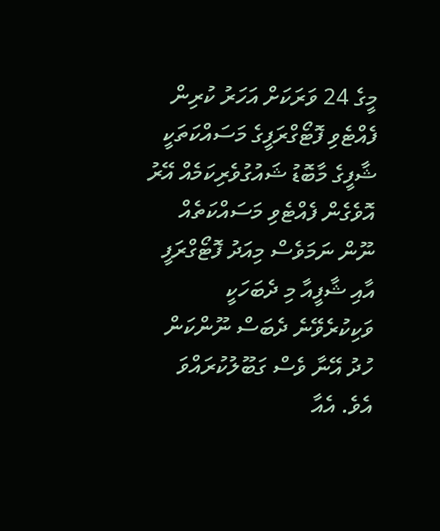މީގެ 24 ވަރަކަށް އަހަރު ކުރިން ފެއްޓެވި ފޮޓޯގްރަފީގެ މަސައްކަތަކީ ޝާފީގެ މާބޮޑު ޝައުގުވެރިކަމެއް އޭރު އޮވެގެން ފެއްޓެވި މަސައްކަތެއް ނޫން ނަމަވެސް މިއަދު ފޮޓޯގްރަފީ އާއި ޝާފީއާ މި ދެބަހަކީ ވަކިކުރެވޭނެ ދެބަސް ނޫންކަން ހުދު އޭނާ ވެސް ގަބޫލުކުރައްވަ އެވެ. އެއާ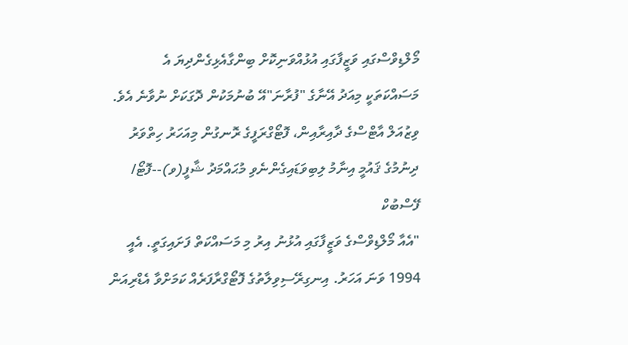މޯލްޑިވްސްގައި ވަޒީފާގައި އުޅުއްވަނިކޮށް ބިންގާއެޅިގެންދިޔަ އެ މަސައްކަތަކީ މިއަދު އޭނާގެ "ފުރާނަ"އޭ ބުނުމަކުން ދޮގަކަށް ނުވާނެ އެވެ.
ވިޒުއަލް އާޓްސްގެ ދާއިރާއިން، ފޮޓޯގްރަފީގެ ރޮނގުން މިއަހަރު ހިތްވަރު ދިނުމުގެ ޤައުމީ އިނާމު ލިބިވަޑައިގެންނެވި މުޙައްމަދު ޝާފީ(ވ)--ފޮޓޯ/ ފޭސްބުކް
"އެއާ މޯލްޑިވްސްގެ ވަޒީފާގައި އުޅުނު އިރު މި މަސައްކަތް ފަށައިގަތީ. އެއީ 1994 ވަނަ އަހަރު. އިނގިރޭސިވިލާތުގެ ފޮޓޯގްރާފަރެއް ކަމަށްވާ އެޑްރިއަން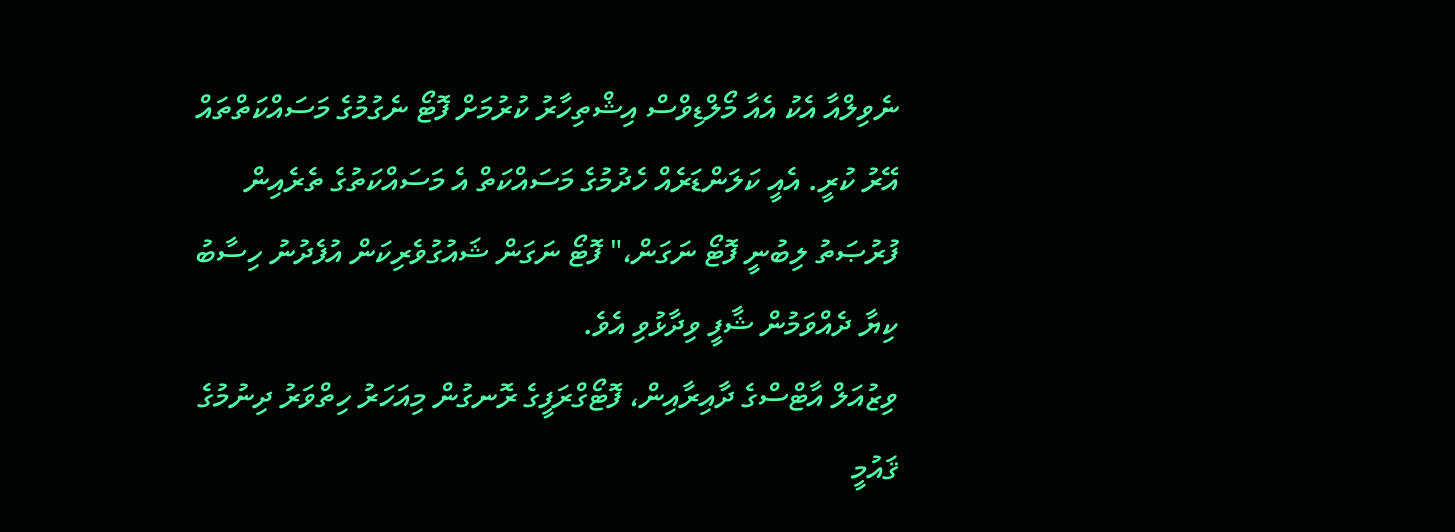ނެވިލްއާ އެކު އެއާ މޯލްޑިވްސް އިޝްތިހާރު ކުރުމަށް ފޮޓޯ ނެގުމުގެ މަސައްކަތްތައް އޭރު ކުރީ. އެއީ ކަލަންޑަރެއް ހެދުމުގެ މަސައްކަތް އެ މަސައްކަތުގެ ތެރެއިން ފުރުޞަތު ލިބުނީ ފޮޓޯ ނަގަން،" ފޮޓޯ ނަގަން ޝައުގުވެރިކަން އުފެދުނު ހިސާބު ކިޔާ ދެއްވަމުން ޝާފީ ވިދާޅުވި އެވެ.
ވިޒުއަލް އާޓްސްގެ ދާއިރާއިން، ފޮޓޯގްރަފީގެ ރޮނގުން މިއަހަރު ހިތްވަރު ދިނުމުގެ ޤައުމީ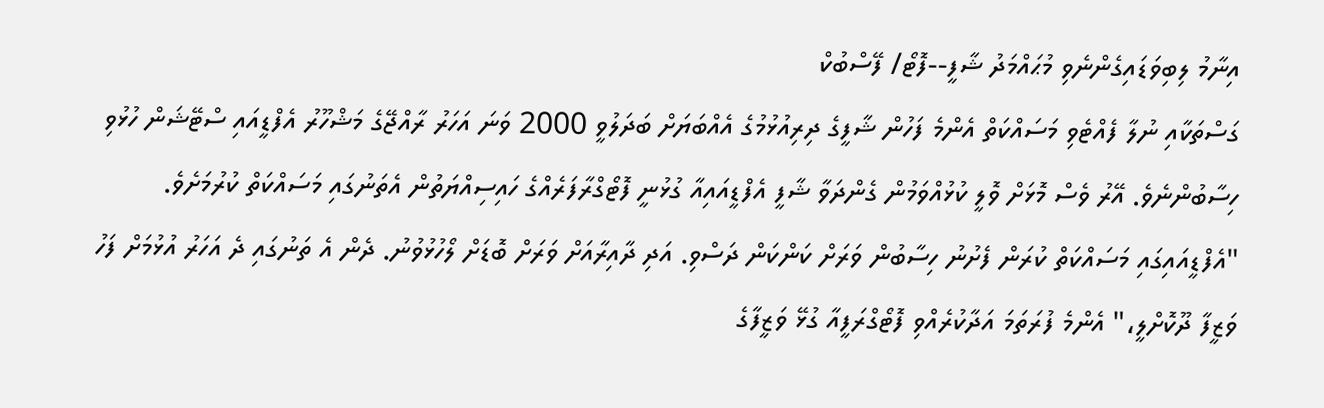އިނާމު ލިބިވަޑައިގެންނެވި މުޙައްމަދު ޝާފީ--ފޮޓޯ/ ފޭސްބުކް
ގަސްތަކާއި ނުލާ ފެއްޓެވި މަސައްކަތް އެންމެ ފަހުން ޝާފީގެ ދިރިއުޅުމުގެ އެއްބަޔަށް ބަދަލުވީ 2000 ވަނަ އަހަރު ރާއްޖޭގެ މަޝްހޫރު އެފްޑީއައި ސްޓޭޝަން ހުޅުވި ހިސާބުންނެވެ. އޭރު ވެސް މޮޅަށް ވޮލީ ކުޅުއްވަމުން ގެންދަވާ ޝާފީ އެފްޑީއައިއާ ގުޅުނީ ފޮޓޯގްރާފަރެއްގެ ހައިސިއްޔަތުން އެތަނުގައި މަސައްކަތް ކުރުމަށެވެ.
"އެފްޑީއައިގައި މަސައްކަތް ކުރަން ފެށުނު ހިސާބުން ވަރަށް ކަންކަން ދަސްވި. އަދި ދާއިރާއަށް ވަރަށް ބޮޑަށް ލޯހުޅުވުނު. ދެން އެ ތަނުގައި ދެ އަހަރު އުޅުމަށް ފަހު ވަޒީފާ ދޫކޮށްލީ،" އެންމެ ފުރަތަމަ އަދާކުރެއްވި ފޮޓޯގްރަފީއާ ގުޅޭ ވަޒީފާގެ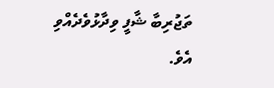ތަޖުރިބާ ޝާފީ ވިދާޅުވެދެއްވި އެވެ.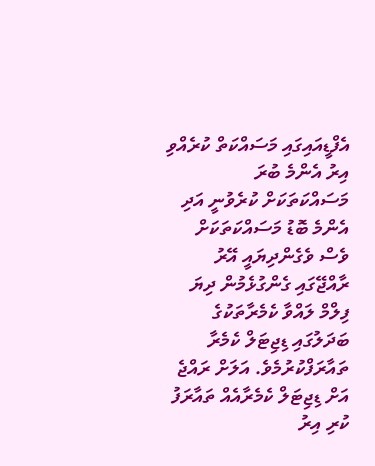އެފްޑީއައިގައި މަސައްކަތް ކުރެއްވި އިރު އެންމެ ބުރަ މަސައްކަތަކަށް ކުރެވުނީ އަދި އެންމެ ބޮޑު މަސައްކަތަކަށް ވެސް ވެގެންދިޔައީ އޭރު ރާއްޖޭގައި ގެންގުޅެމުން ދިޔަ ފިލްމް ލައްވާ ކެމެރާތަކުގެ ބަދަލުގައި ޑިޖިޓަލް ކެމެރާ ތައާރަފްކުރުމެވެ. އަލަށް ރައްޖެ އަށް ޑިޖިޓަލް ކެމެރާއެއް ތައާރަފު ކުރި އިރު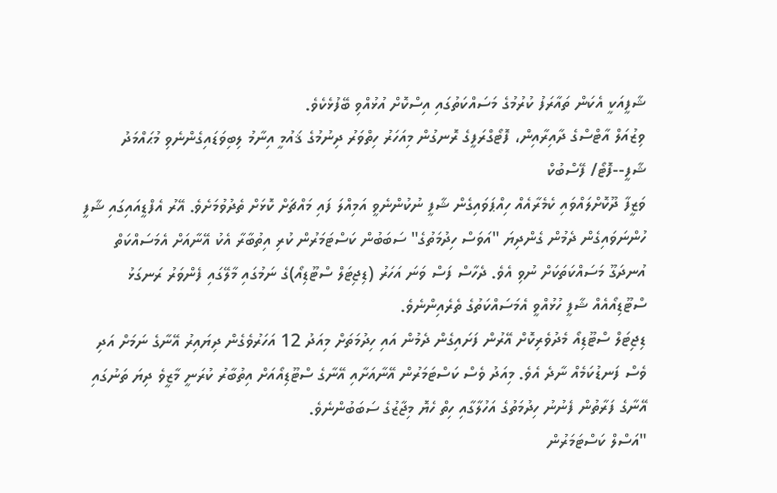ޝާފީއަކީ އެކަން ތައާރަފު ކުރުމުގެ މަސައްކަތުގައި އިސްކޮށް އުޅުއްވި ބޭފުޅެކެވެ.
ވިޒުއަލް އާޓްސްގެ ދާއިރާއިން، ފޮޓޯގްރަފީގެ ރޮނގުން މިއަހަރު ހިތްވަރު ދިނުމުގެ ޤައުމީ އިނާމު ލިބިވަޑައިގެންނެވި މުޙައްމަދު ޝާފީ--ފޮޓޯ/ ފޭސްބުކް
ވަޒީފާ ދޫކޮށްލައްވައި ކެމެރާއެއް ހިއްޕަވައިގެން ޝާފީ ނުކުންނެވީ އަމިއްލަ ފައި މައްޗަށް ކޮޅަށް ތެދުވުމަށެވެ. އޭރު އެފްޑީއައިގައި ޝާފީ ހުންނަވައިގެން ދެމުން ގެންދިޔަ "އަވަސް ހިދުމަތުގެ" ސަބަބުން ކަސްޓަމަރުން ކުރި އިތުބާރާ އެކު އޭނާއަށް އެމަސައްކަތް އުނދަގޫ މަސައްކަތަކަށް ނުވި އެވެ. ދެހާސް ފަސް ވަނަ އަހަރު (ޑިޖިޓަލް ސްޓޫޑިއޯ)ގެ ނަމުގައި މާލޭގައި ފެންވަރު ރަނގަޅު ސްޓޫޑިއޯއެއް ޝާފީ ހުޅުއްވީ އެމަސައްކަތުގެ ތެރެއިންނެވެ.
ޑިޖިޓަލް ސްޓޫޑިއޯ މެދުވެރިކޮށް އޭރުން ފަށައިގެން ދެމުން އައި ހިދުމަތަށް މިއަދު 12 އަހަރުވެގެން ދިޔައިރު އޭނާގެ ނަމަށް އަދި ވެސް ފަނޑުކަމެއް ނާދެ އެވެ. މިއަދު ވެސް ކަސްޓަމަރުން އޭނާއަށާއި އޭނާގެ ސްޓޫޑިއޯއަށް އިތުބާރު ކުރަނީ މާޒީވެ ދިޔަ ތަނުގައި އޭނާގެ ފަރާތުން ފެނުނު ހިދުމަތުގެ އަހުލާގާއި ހިތް ހެޔޮ މިޖާޒުގެ ސަބަބުންނެވެ.
"އަސްލް ކަސްޓަމަރުން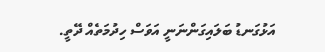އަޅުގަނޑު ބަލައިގަންނަނީ އަވަސް ހިދުމަތެއް ދޭތީ.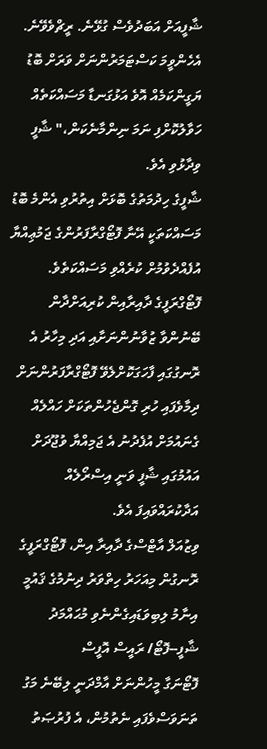ޝާފީއަށް އަބަދުވެސް ގުޅޭނެ. ރީޗްވެވޭނެ. އެހެންވީމަ ކަސްޓަމަރުންނަށް ވަރަށް ބޮޑު ޔަގީންކަމެއް އޮވެ އަޅުގަނޑާ މަސައްކަތެއް ހަވާލުކޮށްފި ނަމަ ނިންމާނެކަން،" ޝާފީ ވިދާޅުވި އެވެ.
ޝާފީގެ ހިދުމަތުގެ ބޮޅަށް އިތުރުވި އެންމެ ބޮޑު މަސައްކަތަކީ އޭނާ ފޮޓޯގްރާފަރުންގެ ޖަމުޢިއްޔާ އުފެއްދެވުމުށް ކުރެއްވި މަސައްކަތެވެ. ފޮޓޯގްރަފީގެ ދާއިރާއިން ކުރިއަށްދާން ބޭނުންވާ ޒުވާނުންނަށާއި އަދި މިހާރު އެ ރޮނގުގައި ފާހަގަކޮށްލެވޭ ފޮޓޯގްރާފަރުންނަށް ދިމާވެފައި ހުރި ގޮންޖެހުންތަކަށް ހައްލެއް ގެނައުމަށް އުފެދުނު އެ ޖަމިއްޔާ ވުޖޫދަށް އައުމުގައި ޝާފީ ވަނީ އިސްރޯލެއް އަދާކުރައްވައިފަ އެވެ.
ވިޒުއަލް އާޓްސްގެ ދާއިރާ އިން، ފޮޓޯގްރަފީގެ ރޮނގުން މިއަހަރު ހިތްވަރު ދިނުމުގެ ޤައުމީ އިނާމު ލިބިވަޑައިގެންނެވި މުޙައްމަދު ޝާފީ--ފޮޓޯ/ ރައީސް އޮފީސް
ފޮޓޯނަގާ މީހުންނަށް އާމްދަނީ ލިބޭނެ މަގު ތަނަވަސްވެފައި ނެތުމުން، އެ ފުރުޞަތު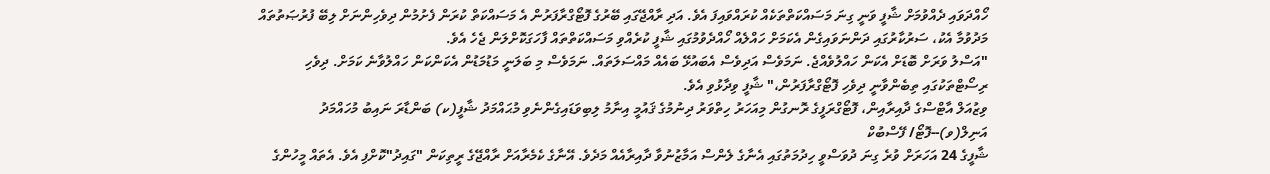ހޯއްދަވައި ދެއްވުމަށް ޝާފީ ވަނީ ގިނަ މަސައްކަތްތަކެއް ކުރައްވައިފަ އެވެ. އަދި ރާއްޖޭގައި ބޭރުގެ ފޮޓޯގްރާފަރުން އެ މަސައްކަތް ކުރަން ފެށުމުން ދިވެހިންނަށް ލިބޭ ފުރުޞަތުތައް މަދުވުމާ އެކު، ސަރުކާރުގައި ދަންނަވައިގެން އެކަމަށް ހައްލެއް ހޯއްދެވުމުގައި ޝާފީ ކުރެއްވި މަސައްކަތްތައް ފާހަގަކޮށްލަން ޖެހެ އެވެ.
"އަސްލު ވަރަށް ބޮޑަށް އެކަން ހައްލުވެއްޖެ. ނަމަވެސް އަދިވެސް އެބައުޅޭ ބައެއް މައްސަލަތައް. ނަމަވެސް މި ބަލަނީ މަޑުމަޑުން އެކަންކަން ހައްލުވާނެ ކަމަށް. ދިވެހި ރިސޯޓްތަކުގައި ތިބެންވާނީ ދިވެހި ފޮޓޯގްރާފަރުން،" ޝާފީ ވިދާޅުވި އެވެ.
ވިޒުއަލް އާޓްސްގެ ދާއިރާއިން، ފޮޓޯގްރަފީގެ ރޮނގުން މިއަހަރު ހިތްވަރު ދިނުމުގެ ޤައުމީ އިނާމު ލިބިވަޑައިގެންނެވި މުޙައްމަދު ޝާފީ(ކ) ބަންޑާރަ ނައިބު މުހައްމަދު އަނިލް(ވ)--ފޮޓޯ/ ފޭސްބުކް
ޝާފީގެ 24 އަހަރަށް ވުރެ ގިނަ ދުވަސްވީ ހިދުމަތުގައި އެނާގެ ލެންސް އަމާޒުނުވާ ދާއިރާއެއް މަދެވެ. އޭނާގެ ކެމެރާއަށް ރާއްޖޭގެ ރީތިކަން "ގައިދު"ކޮށްފި އެވެ. އެތައް މީހުންގެ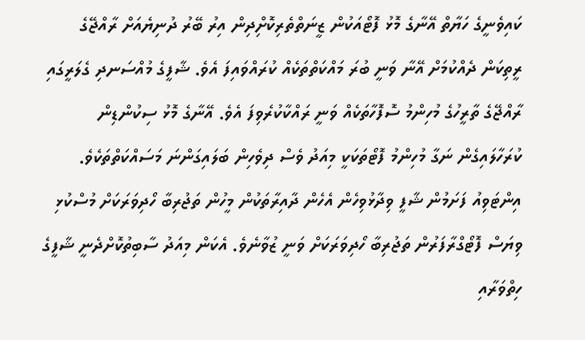ކައިވެނީގެ ހަޔާތް އޭނާގެ މޮޅު ފޮޓޯއަކުން ޒީނަތްތެރިކޮށްިދިން އިރު ބޭރު ދުނިޔެއަށް ރާއްޖޭގެ ރީތިކަން ދެއްކުމަށް އޭނާ ވަނީ ބުރަ މައްކަތްތަކެއް ކުރައްވައިފަ އެވެ. ޝާފީގެ މުއްސަނދި ގެލަރީގައި ރާއްޖޭގެ ތާރީހުގެ މުހިންމު ސޮފޮހާތަކެއް ވަނީ ރައްކާކުރެވިފަ އެވެ. އޭނާގެ މޮޅު ސިކުންޑިން ކުރަހާލައިގެން ނަގާ މުހިންމު ފޮޓޯތަކަކީ މިއަދު ވެސް ދިވެހިން ބަލައިގަންނަ މަސައްކަތްތަކެވެ.
އިންޓަވިއު ފަށަމުން ޝާފީ ވިދާޅުވިހެން އެހެން ދާއިރާތަކުން މީހުން ތަޖުރިބާ ހޯދިވަރަކަށް މުސްކުޅި ވިޔަސް ފޮޓޯގްރާފަރުން ތަޖުރިބާ ހޯދިވަރަކަށް ވަނީ ޒުވާނެވެ. އެކަން މިއަދު ސާބިތުކޮށްދެނީ ޝާފީގެ ހިތްވަރާއި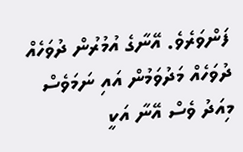ފަންވަރެވެ. އޭނާގެ އުމުރުން ދުވަހެއް ދުވަހެއް މަދުވަމުން އައި ނަމަވެސް މިއަދު ވެސް އޭނާ އަކީ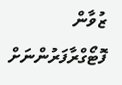ޒުވާން ފޮޓޯގްރާފަރުންނަށް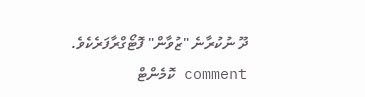ދޫ ނުކުރާނެ "ޒުވާން" ފޮޓޯގްރާފަރެކެވެ.
comment ކޮމެންޓް